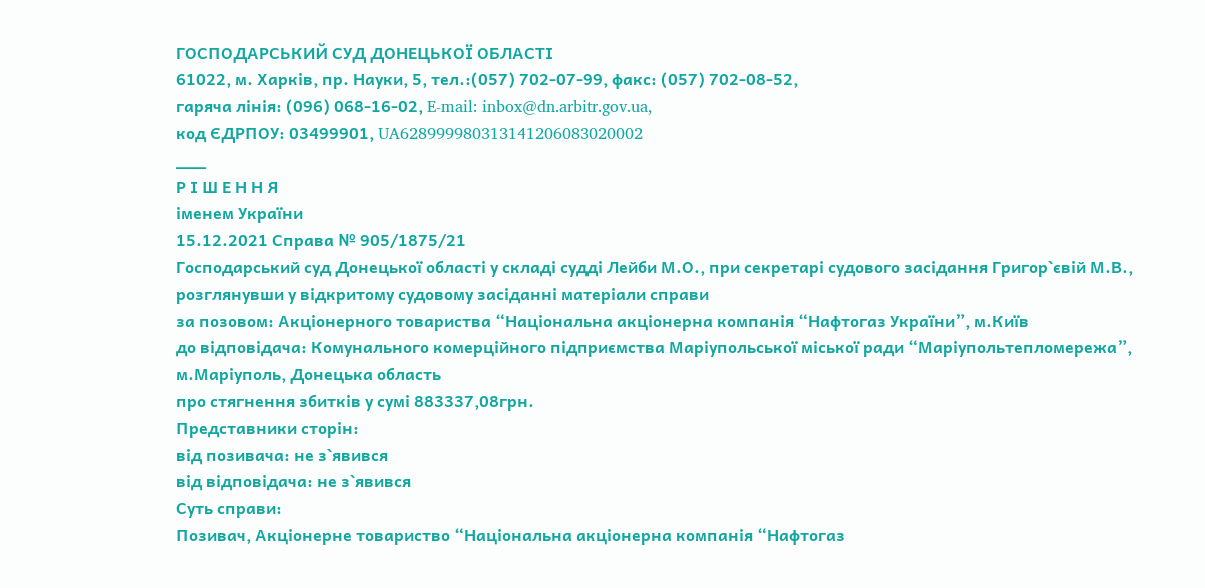ГОСПОДАРСЬКИЙ СУД ДОНЕЦЬКОЇ ОБЛАСТІ
61022, м. Харків, пр. Науки, 5, тел.:(057) 702-07-99, факс: (057) 702-08-52,
гаряча лінія: (096) 068-16-02, E-mail: inbox@dn.arbitr.gov.ua,
код ЄДРПОУ: 03499901, UA628999980313141206083020002
___
Р І Ш Е Н Н Я
іменем України
15.12.2021 Справа № 905/1875/21
Господарський суд Донецької області у складі судді Лейби М.О., при секретарі судового засідання Григор`євій М.В., розглянувши у відкритому судовому засіданні матеріали справи
за позовом: Акціонерного товариства “Національна акціонерна компанія “Нафтогаз України”, м.Київ
до відповідача: Комунального комерційного підприємства Маріупольської міської ради “Маріупольтепломережа”, м.Маріуполь, Донецька область
про стягнення збитків у сумі 883337,08грн.
Представники сторін:
від позивача: не з`явився
від відповідача: не з`явився
Суть справи:
Позивач, Акціонерне товариство “Національна акціонерна компанія “Нафтогаз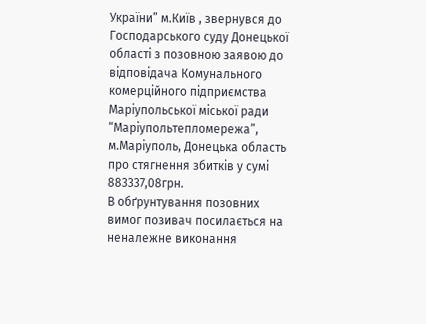України” м.Київ , звернувся до Господарського суду Донецької області з позовною заявою до відповідача Комунального комерційного підприємства Маріупольської міської ради “Маріупольтепломережа”, м.Маріуполь, Донецька область про стягнення збитків у сумі 883337,08грн.
В обґрунтування позовних вимог позивач посилається на неналежне виконання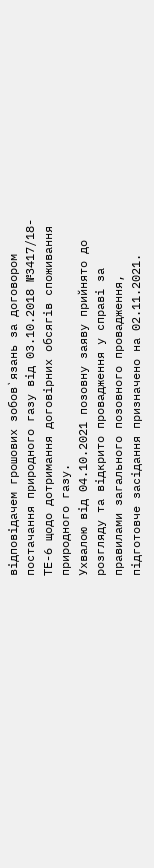відповідачем грошових зобов`язань за договором постачання природного газу від 03.10.2018 №3417/18-ТЕ-6 щодо дотримання договірних обсягів споживання природного газу.
Ухвалою від 04.10.2021 позовну заяву прийнято до розгляду та відкрито провадження у справі за правилами загального позовного провадження, підготовче засідання призначено на 02.11.2021.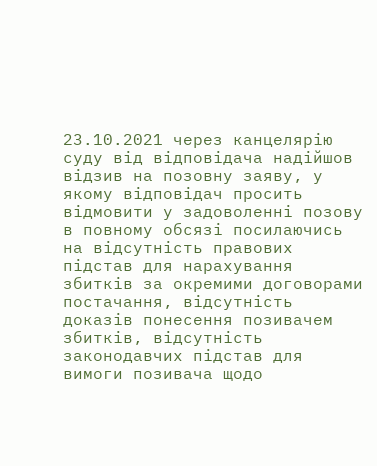23.10.2021 через канцелярію суду від відповідача надійшов відзив на позовну заяву, у якому відповідач просить відмовити у задоволенні позову в повному обсязі посилаючись на відсутність правових підстав для нарахування збитків за окремими договорами постачання, відсутність доказів понесення позивачем збитків, відсутність законодавчих підстав для вимоги позивача щодо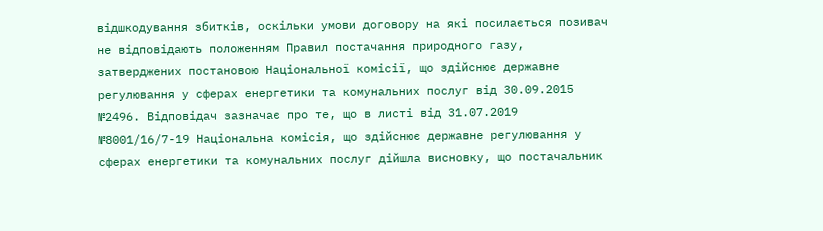відшкодування збитків, оскільки умови договору на які посилається позивач не відповідають положенням Правил постачання природного газу, затверджених постановою Національної комісії, що здійснює державне регулювання у сферах енергетики та комунальних послуг від 30.09.2015 №2496. Відповідач зазначає про те, що в листі від 31.07.2019 №8001/16/7-19 Національна комісія, що здійснює державне регулювання у сферах енергетики та комунальних послуг дійшла висновку, що постачальник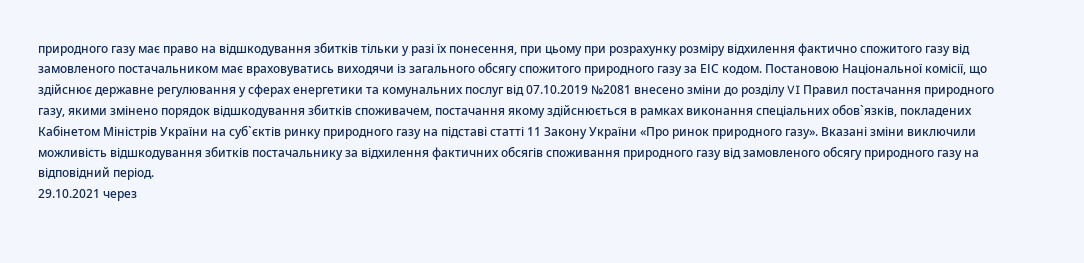природного газу має право на відшкодування збитків тільки у разі їх понесення, при цьому при розрахунку розміру відхилення фактично спожитого газу від замовленого постачальником має враховуватись виходячи із загального обсягу спожитого природного газу за ЕІС кодом. Постановою Національної комісії, що здійснює державне регулювання у сферах енергетики та комунальних послуг від 07.10.2019 №2081 внесено зміни до розділу VI Правил постачання природного газу, якими змінено порядок відшкодування збитків споживачем, постачання якому здійснюється в рамках виконання спеціальних обов`язків, покладених Кабінетом Міністрів України на суб`єктів ринку природного газу на підставі статті 11 Закону України «Про ринок природного газу». Вказані зміни виключили можливість відшкодування збитків постачальнику за відхилення фактичних обсягів споживання природного газу від замовленого обсягу природного газу на відповідний період.
29.10.2021 через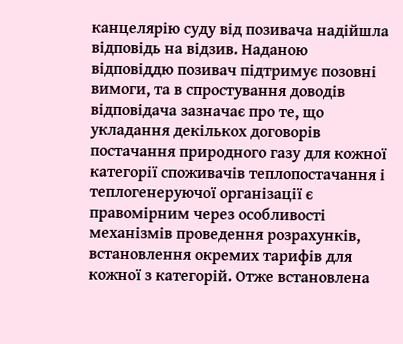канцелярію суду від позивача надійшла відповідь на відзив. Наданою відповіддю позивач підтримує позовні вимоги, та в спростування доводів відповідача зазначає про те, що укладання декількох договорів постачання природного газу для кожної категорії споживачів теплопостачання і теплогенеруючої організації є правомірним через особливості механізмів проведення розрахунків, встановлення окремих тарифів для кожної з категорій. Отже встановлена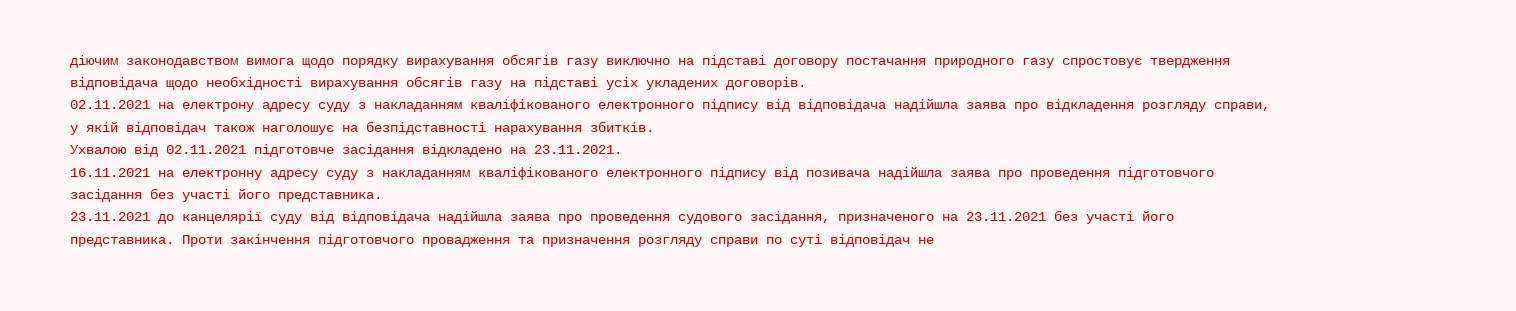діючим законодавством вимога щодо порядку вирахування обсягів газу виключно на підставі договору постачання природного газу спростовує твердження відповідача щодо необхідності вирахування обсягів газу на підставі усіх укладених договорів.
02.11.2021 на електрону адресу суду з накладанням кваліфікованого електронного підпису від відповідача надійшла заява про відкладення розгляду справи, у якій відповідач також наголошує на безпідставності нарахування збитків.
Ухвалою від 02.11.2021 підготовче засідання відкладено на 23.11.2021.
16.11.2021 на електронну адресу суду з накладанням кваліфікованого електронного підпису від позивача надійшла заява про проведення підготовчого засідання без участі його представника.
23.11.2021 до канцелярії суду від відповідача надійшла заява про проведення судового засідання, призначеного на 23.11.2021 без участі його представника. Проти закінчення підготовчого провадження та призначення розгляду справи по суті відповідач не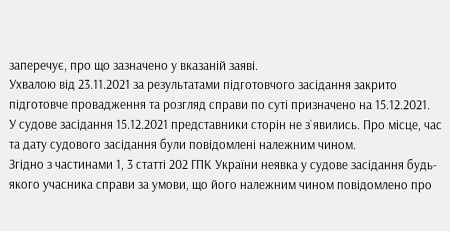заперечує, про що зазначено у вказаній заяві.
Ухвалою від 23.11.2021 за результатами підготовчого засідання закрито підготовче провадження та розгляд справи по суті призначено на 15.12.2021.
У судове засідання 15.12.2021 представники сторін не з`явились. Про місце, час та дату судового засідання були повідомлені належним чином.
Згідно з частинами 1, 3 статті 202 ГПК України неявка у судове засідання будь-якого учасника справи за умови, що його належним чином повідомлено про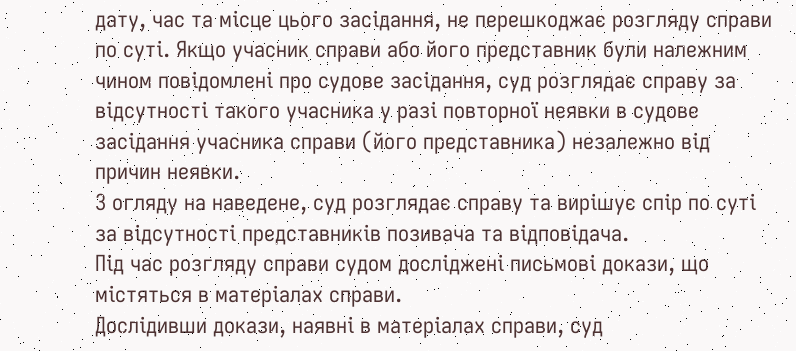дату, час та місце цього засідання, не перешкоджає розгляду справи по суті. Якщо учасник справи або його представник були належним чином повідомлені про судове засідання, суд розглядає справу за відсутності такого учасника у разі повторної неявки в судове засідання учасника справи (його представника) незалежно від причин неявки.
З огляду на наведене, суд розглядає справу та вирішує спір по суті за відсутності представників позивача та відповідача.
Під час розгляду справи судом досліджені письмові докази, що містяться в матеріалах справи.
Дослідивши докази, наявні в матеріалах справи, суд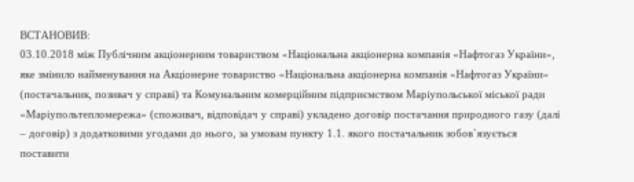ВСТАНОВИВ:
03.10.2018 між Публічним акціонерним товариством «Національна акціонерна компанія «Нафтогаз України», яке змінило найменування на Акціонерне товариство «Національна акціонерна компанія «Нафтогаз України» (постачальник, позивач у справі) та Комунальним комерційним підприємством Маріупольської міської ради «Маріупольтепломережа» (споживач, відповідач у справі) укладено договір постачання природного газу (далі – договір) з додатковими угодами до нього, за умовам пункту 1.1. якого постачальник зобов`язується поставити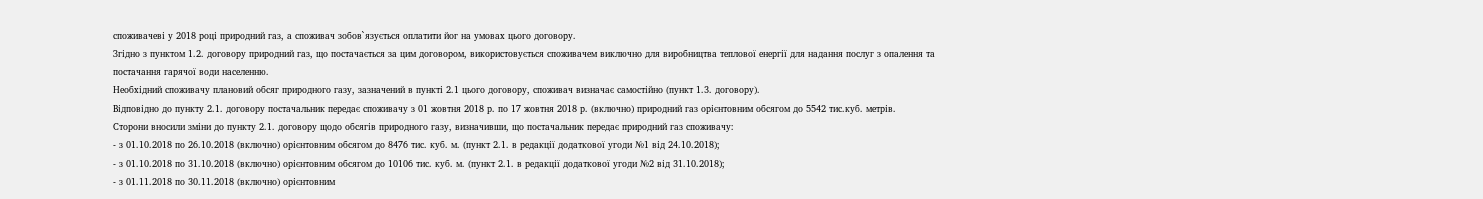споживачеві у 2018 році природний газ, а споживач зобов`язується оплатити йог на умовах цього договору.
Згідно з пунктом 1.2. договору природний газ, що постачається за цим договором, використовується споживачем виключно для виробництва теплової енергії для надання послуг з опалення та постачання гарячої води населенню.
Необхідний споживачу плановий обсяг природного газу, зазначений в пункті 2.1 цього договору, споживач визначає самостійно (пункт 1.3. договору).
Відповідно до пункту 2.1. договору постачальник передає споживачу з 01 жовтня 2018 р. по 17 жовтня 2018 р. (включно) природний газ орієнтовним обсягом до 5542 тис.куб. метрів.
Сторони вносили зміни до пункту 2.1. договору щодо обсягів природного газу, визначивши, що постачальник передає природний газ споживачу:
- з 01.10.2018 по 26.10.2018 (включно) орієнтовним обсягом до 8476 тис. куб. м. (пункт 2.1. в редакції додаткової угоди №1 від 24.10.2018);
- з 01.10.2018 по 31.10.2018 (включно) орієнтовним обсягом до 10106 тис. куб. м. (пункт 2.1. в редакції додаткової угоди №2 від 31.10.2018);
- з 01.11.2018 по 30.11.2018 (включно) орієнтовним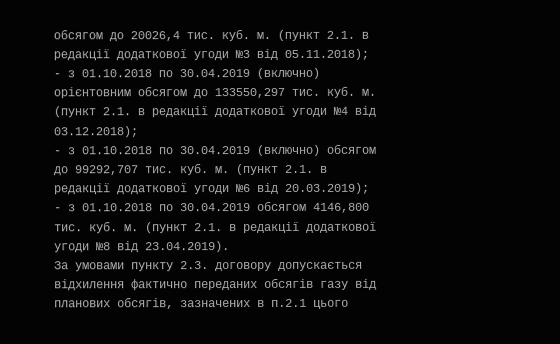обсягом до 20026,4 тис. куб. м. (пункт 2.1. в редакції додаткової угоди №3 від 05.11.2018);
- з 01.10.2018 по 30.04.2019 (включно) орієнтовним обсягом до 133550,297 тис. куб. м. (пункт 2.1. в редакції додаткової угоди №4 від 03.12.2018);
- з 01.10.2018 по 30.04.2019 (включно) обсягом до 99292,707 тис. куб. м. (пункт 2.1. в редакції додаткової угоди №6 від 20.03.2019);
- з 01.10.2018 по 30.04.2019 обсягом 4146,800 тис. куб. м. (пункт 2.1. в редакції додаткової угоди №8 від 23.04.2019).
За умовами пункту 2.3. договору допускається відхилення фактично переданих обсягів газу від планових обсягів, зазначених в п.2.1 цього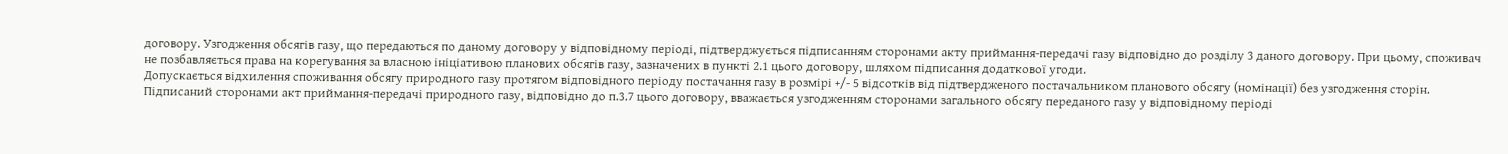договору. Узгодження обсягів газу, що передаються по даному договору у відповідному періоді, підтверджується підписанням сторонами акту приймання-передачі газу відповідно до розділу 3 даного договору. При цьому, споживач не позбавляється права на корегування за власною ініціативою планових обсягів газу, зазначених в пункті 2.1 цього договору, шляхом підписання додаткової угоди.
Допускається відхилення споживання обсягу природного газу протягом відповідного періоду постачання газу в розмірі +/- 5 відсотків від підтвердженого постачальником планового обсягу (номінації) без узгодження сторін. Підписаний сторонами акт приймання-передачі природного газу, відповідно до п.3.7 цього договору, вважається узгодженням сторонами загального обсягу переданого газу у відповідному періоді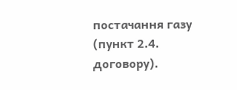постачання газу (пункт 2.4. договору).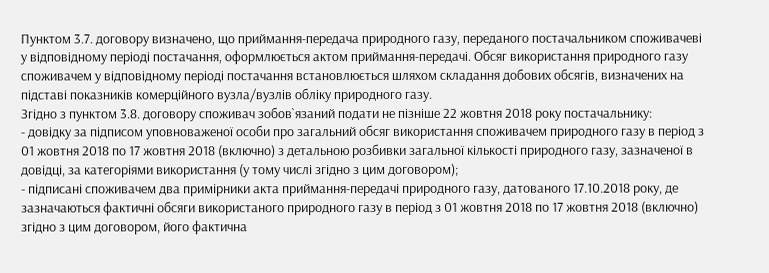Пунктом 3.7. договору визначено, що приймання-передача природного газу, переданого постачальником споживачеві у відповідному періоді постачання, оформлюється актом приймання-передачі. Обсяг використання природного газу споживачем у відповідному періоді постачання встановлюється шляхом складання добових обсягів, визначених на підставі показників комерційного вузла/вузлів обліку природного газу.
Згідно з пунктом 3.8. договору споживач зобов`язаний подати не пізніше 22 жовтня 2018 року постачальнику:
- довідку за підписом уповноваженої особи про загальний обсяг використання споживачем природного газу в період з 01 жовтня 2018 по 17 жовтня 2018 (включно) з детальною розбивки загальної кількості природного газу, зазначеної в довідці, за категоріями використання (у тому числі згідно з цим договором);
- підписані споживачем два примірники акта приймання-передачі природного газу, датованого 17.10.2018 року, де зазначаються фактичні обсяги використаного природного газу в період з 01 жовтня 2018 по 17 жовтня 2018 (включно) згідно з цим договором, його фактична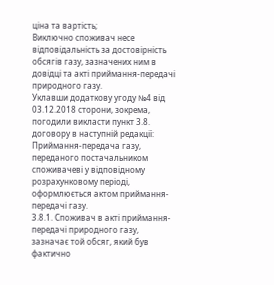ціна та вартість;
Виключно споживач несе відповідальність за достовірність обсягів газу, зазначених ним в довідці та акті приймання-передачі природного газу.
Уклавши додаткову угоду №4 від 03.12.2018 сторони, зокрема, погодили викласти пункт 3.8. договору в наступній редакції: Приймання-передача газу, переданого постачальником споживачеві у відповідному розрахунковому періоді, оформлюється актом приймання-передачі газу.
3.8.1. Споживач в акті приймання-передачі природного газу, зазначає той обсяг, який був фактично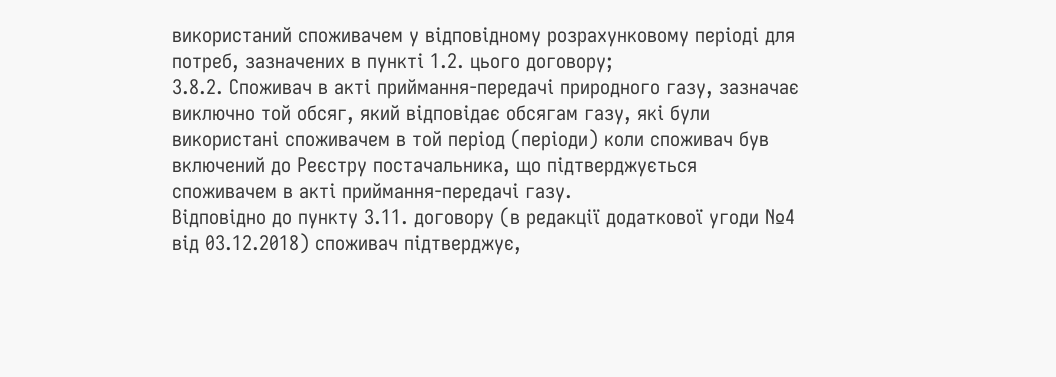використаний споживачем у відповідному розрахунковому періоді для потреб, зазначених в пункті 1.2. цього договору;
3.8.2. Споживач в акті приймання-передачі природного газу, зазначає виключно той обсяг, який відповідає обсягам газу, які були використані споживачем в той період (періоди) коли споживач був включений до Реєстру постачальника, що підтверджується споживачем в акті приймання-передачі газу.
Відповідно до пункту 3.11. договору (в редакції додаткової угоди №4 від 03.12.2018) споживач підтверджує,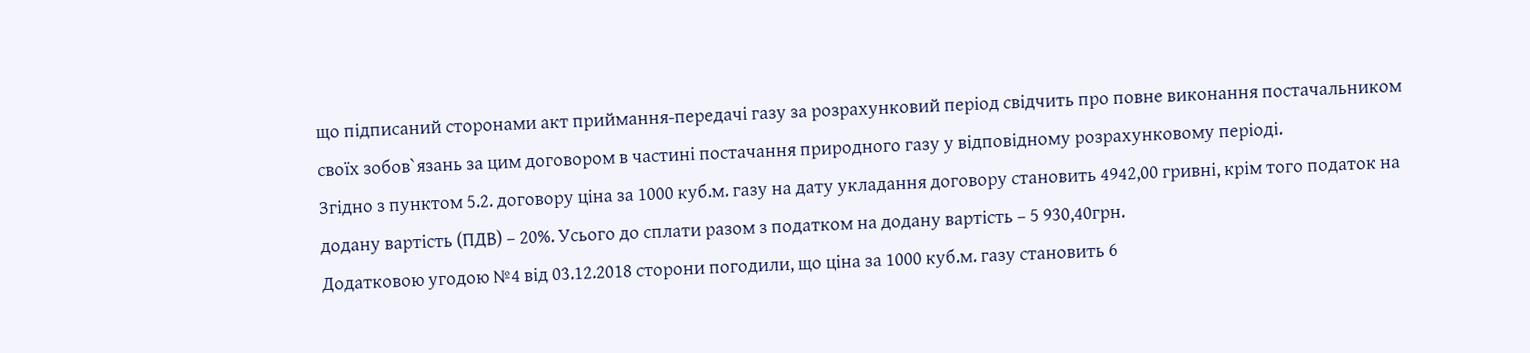що підписаний сторонами акт приймання-передачі газу за розрахунковий період свідчить про повне виконання постачальником своїх зобов`язань за цим договором в частині постачання природного газу у відповідному розрахунковому періоді.
Згідно з пунктом 5.2. договору ціна за 1000 куб.м. газу на дату укладання договору становить 4942,00 гривні, крім того податок на додану вартість (ПДВ) – 20%. Усього до сплати разом з податком на додану вартість – 5 930,40грн.
Додатковою угодою №4 від 03.12.2018 сторони погодили, що ціна за 1000 куб.м. газу становить 6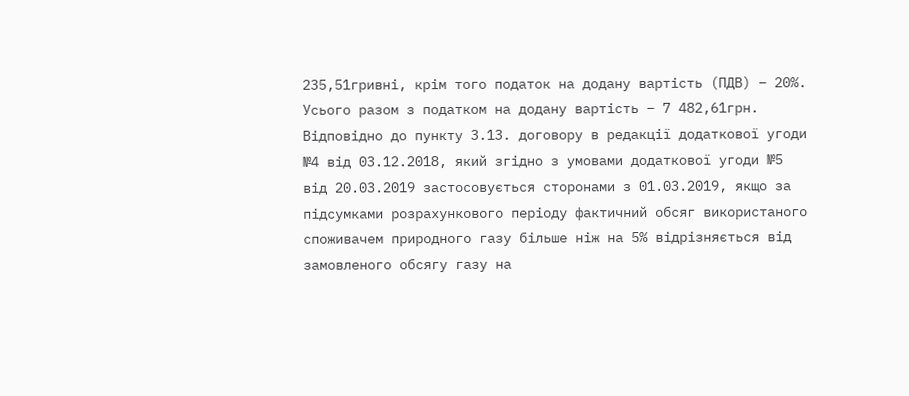235,51гривні, крім того податок на додану вартість (ПДВ) – 20%. Усього разом з податком на додану вартість – 7 482,61грн.
Відповідно до пункту 3.13. договору в редакції додаткової угоди №4 від 03.12.2018, який згідно з умовами додаткової угоди №5 від 20.03.2019 застосовується сторонами з 01.03.2019, якщо за підсумками розрахункового періоду фактичний обсяг використаного споживачем природного газу більше ніж на 5% відрізняється від замовленого обсягу газу на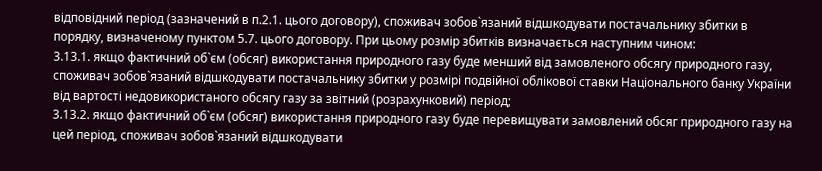відповідний період (зазначений в п.2.1. цього договору), споживач зобов`язаний відшкодувати постачальнику збитки в порядку, визначеному пунктом 5.7. цього договору. При цьому розмір збитків визначається наступним чином:
3.13.1. якщо фактичний об`єм (обсяг) використання природного газу буде менший від замовленого обсягу природного газу, споживач зобов`язаний відшкодувати постачальнику збитки у розмірі подвійної облікової ставки Національного банку України від вартості недовикористаного обсягу газу за звітний (розрахунковий) період;
3.13.2. якщо фактичний об`єм (обсяг) використання природного газу буде перевищувати замовлений обсяг природного газу на цей період, споживач зобов`язаний відшкодувати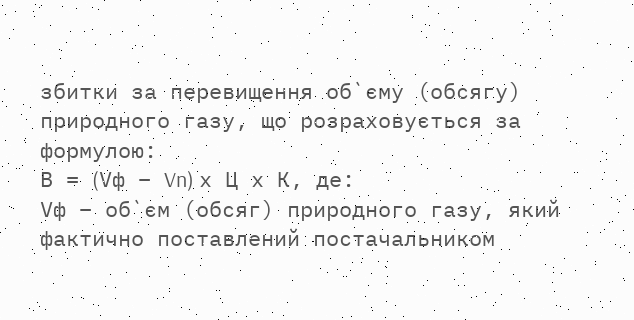збитки за перевищення об`єму (обсягу) природного газу, що розраховується за формулою:
В = (Vф – Vn) х Ц х К, де:
Vф – об`єм (обсяг) природного газу, який фактично поставлений постачальником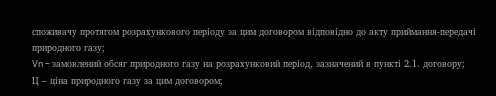споживачу протягом розрахункового періоду за цим договором відповідно до акту приймання-передачі природного газу;
Vn – замовлений обсяг природного газу на розрахунковий період, зазначений в пункті 2.1. договору;
Ц – ціна природного газу за цим договором;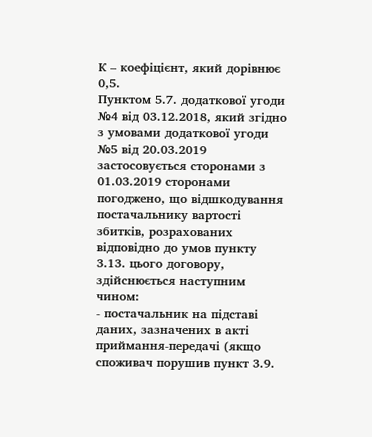К – коефіцієнт, який дорівнює 0,5.
Пунктом 5.7. додаткової угоди №4 від 03.12.2018, який згідно з умовами додаткової угоди №5 від 20.03.2019 застосовується сторонами з 01.03.2019 сторонами погоджено, що відшкодування постачальнику вартості збитків, розрахованих відповідно до умов пункту 3.13. цього договору, здійснюється наступним чином:
- постачальник на підставі даних, зазначених в акті приймання-передачі (якщо споживач порушив пункт 3.9.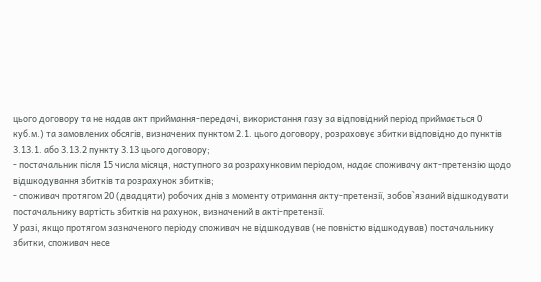цього договору та не надав акт приймання-передачі, використання газу за відповідний період приймається 0 куб.м.) та замовлених обсягів, визначених пунктом 2.1. цього договору, розраховує збитки відповідно до пунктів 3.13.1. або 3.13.2 пункту 3.13 цього договору;
- постачальник після 15 числа місяця, наступного за розрахунковим періодом, надає споживачу акт-претензію щодо відшкодування збитків та розрахунок збитків;
- споживач протягом 20 (двадцяти) робочих днів з моменту отримання акту-претензії, зобов`язаний відшкодувати постачальнику вартість збитків на рахунок, визначений в акті-претензії.
У разі, якщо протягом зазначеного періоду споживач не відшкодував (не повністю відшкодував) постачальнику збитки, споживач несе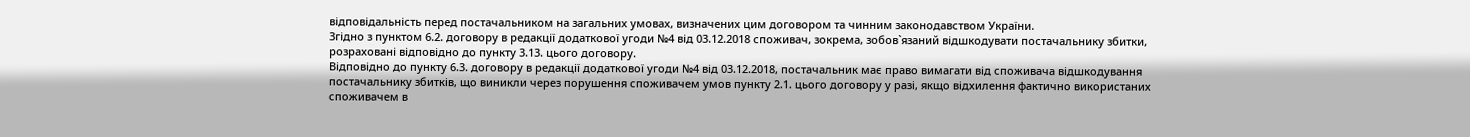відповідальність перед постачальником на загальних умовах, визначених цим договором та чинним законодавством України.
Згідно з пунктом 6.2. договору в редакції додаткової угоди №4 від 03.12.2018 споживач, зокрема, зобов`язаний відшкодувати постачальнику збитки, розраховані відповідно до пункту 3.13. цього договору.
Відповідно до пункту 6.3. договору в редакції додаткової угоди №4 від 03.12.2018, постачальник має право вимагати від споживача відшкодування постачальнику збитків, що виникли через порушення споживачем умов пункту 2.1. цього договору у разі, якщо відхилення фактично використаних споживачем в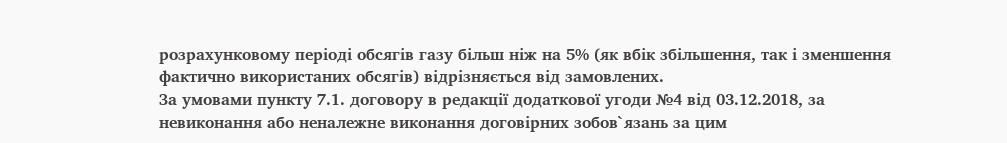розрахунковому періоді обсягів газу більш ніж на 5% (як вбік збільшення, так і зменшення фактично використаних обсягів) відрізняється від замовлених.
За умовами пункту 7.1. договору в редакції додаткової угоди №4 від 03.12.2018, за невиконання або неналежне виконання договірних зобов`язань за цим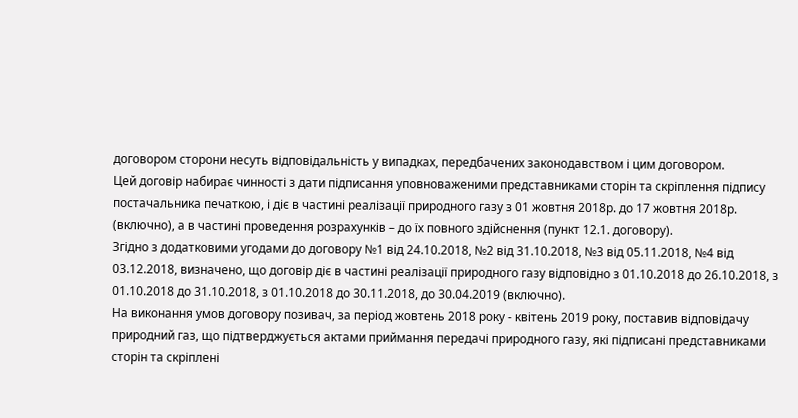договором сторони несуть відповідальність у випадках, передбачених законодавством і цим договором.
Цей договір набирає чинності з дати підписання уповноваженими представниками сторін та скріплення підпису постачальника печаткою, і діє в частині реалізації природного газу з 01 жовтня 2018р. до 17 жовтня 2018р. (включно), а в частині проведення розрахунків – до їх повного здійснення (пункт 12.1. договору).
Згідно з додатковими угодами до договору №1 від 24.10.2018, №2 від 31.10.2018, №3 від 05.11.2018, №4 від 03.12.2018, визначено, що договір діє в частині реалізації природного газу відповідно з 01.10.2018 до 26.10.2018, з 01.10.2018 до 31.10.2018, з 01.10.2018 до 30.11.2018, до 30.04.2019 (включно).
На виконання умов договору позивач, за період жовтень 2018 року - квітень 2019 року, поставив відповідачу природний газ, що підтверджується актами приймання передачі природного газу, які підписані представниками сторін та скріплені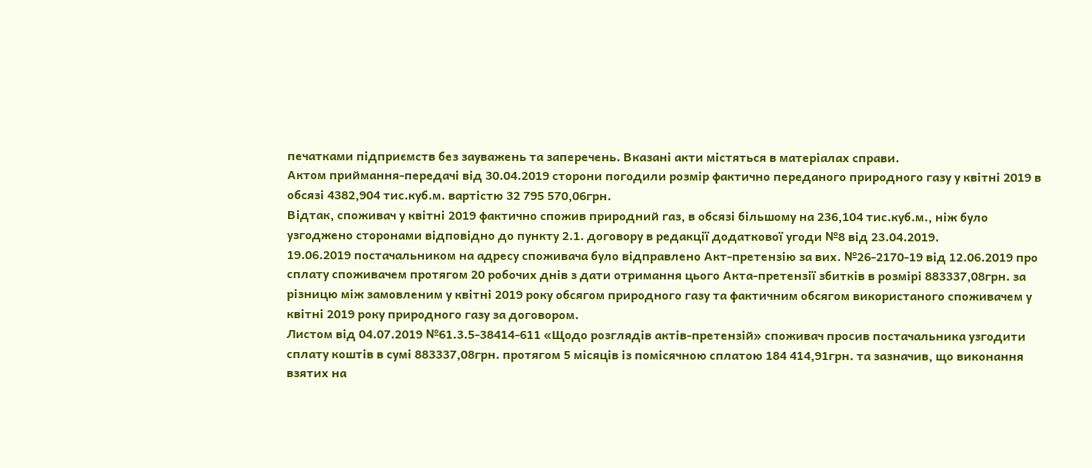печатками підприємств без зауважень та заперечень. Вказані акти містяться в матеріалах справи.
Актом приймання-передачі від 30.04.2019 сторони погодили розмір фактично переданого природного газу у квітні 2019 в обсязі 4382,904 тис.куб.м. вартістю 32 795 570,06грн.
Відтак, споживач у квітні 2019 фактично спожив природний газ, в обсязі більшому на 236,104 тис.куб.м., ніж було узгоджено сторонами відповідно до пункту 2.1. договору в редакції додаткової угоди №8 від 23.04.2019.
19.06.2019 постачальником на адресу споживача було відправлено Акт-претензію за вих. №26-2170-19 від 12.06.2019 про сплату споживачем протягом 20 робочих днів з дати отримання цього Акта-претензії збитків в розмірі 883337,08грн. за різницю між замовленим у квітні 2019 року обсягом природного газу та фактичним обсягом використаного споживачем у квітні 2019 року природного газу за договором.
Листом від 04.07.2019 №61.3.5-38414-611 «Щодо розглядів актів-претензій» споживач просив постачальника узгодити сплату коштів в сумі 883337,08грн. протягом 5 місяців із помісячною сплатою 184 414,91грн. та зазначив, що виконання взятих на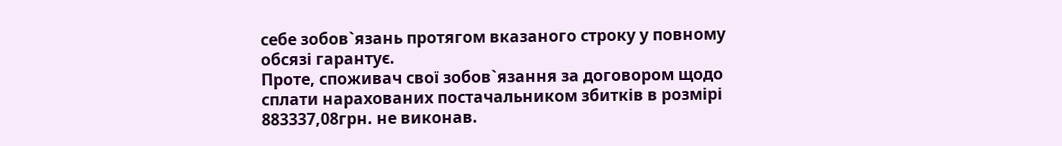себе зобов`язань протягом вказаного строку у повному обсязі гарантує.
Проте, споживач свої зобов`язання за договором щодо сплати нарахованих постачальником збитків в розмірі 883337,08грн. не виконав.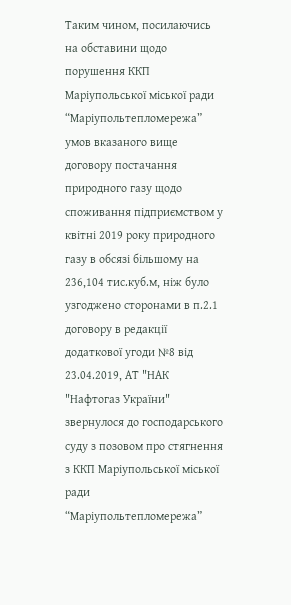Таким чином, посилаючись на обставини щодо порушення ККП Маріупольської міської ради “Маріупольтепломережа” умов вказаного вище договору постачання природного газу щодо споживання підприємством у квітні 2019 року природного газу в обсязі більшому на 236,104 тис.куб.м, ніж було узгоджено сторонами в п.2.1 договору в редакції додаткової угоди №8 від 23.04.2019, АТ "НАК "Нафтогаз України" звернулося до господарського суду з позовом про стягнення з ККП Маріупольської міської ради “Маріупольтепломережа”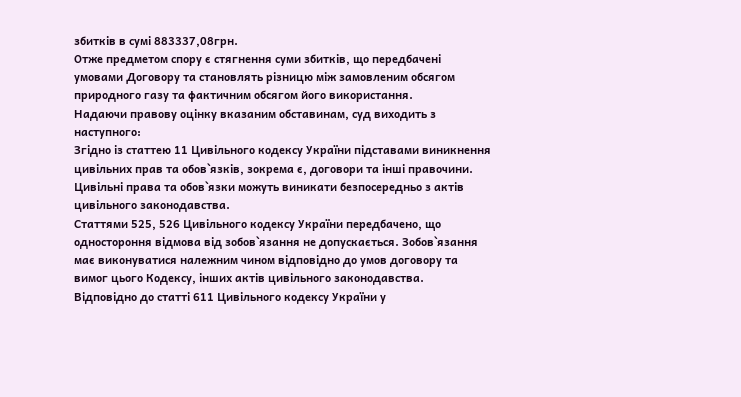збитків в сумі 883337,08грн.
Отже предметом спору є стягнення суми збитків, що передбачені умовами Договору та становлять різницю між замовленим обсягом природного газу та фактичним обсягом його використання.
Надаючи правову оцінку вказаним обставинам, суд виходить з наступного:
Згідно із статтею 11 Цивільного кодексу України підставами виникнення цивільних прав та обов`язків, зокрема є, договори та інші правочини. Цивільні права та обов`язки можуть виникати безпосередньо з актів цивільного законодавства.
Статтями 525, 526 Цивільного кодексу України передбачено, що одностороння відмова від зобов`язання не допускається. Зобов`язання має виконуватися належним чином відповідно до умов договору та вимог цього Кодексу, інших актів цивільного законодавства.
Відповідно до статті 611 Цивільного кодексу України у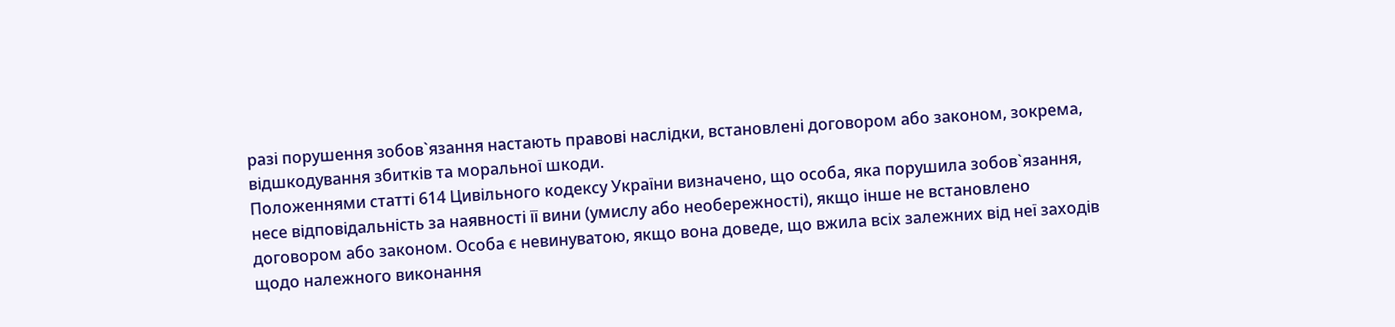разі порушення зобов`язання настають правові наслідки, встановлені договором або законом, зокрема, відшкодування збитків та моральної шкоди.
Положеннями статті 614 Цивільного кодексу України визначено, що особа, яка порушила зобов`язання, несе відповідальність за наявності її вини (умислу або необережності), якщо інше не встановлено договором або законом. Особа є невинуватою, якщо вона доведе, що вжила всіх залежних від неї заходів щодо належного виконання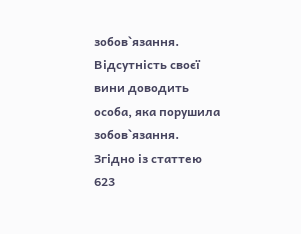зобов`язання. Відсутність своєї вини доводить особа, яка порушила зобов`язання.
Згідно із статтею 623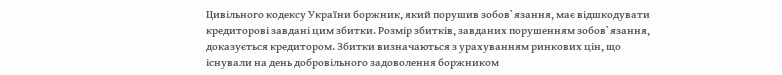Цивільного кодексу України боржник, який порушив зобов`язання, має відшкодувати кредиторові завдані цим збитки. Розмір збитків, завданих порушенням зобов`язання, доказується кредитором. Збитки визначаються з урахуванням ринкових цін, що існували на день добровільного задоволення боржником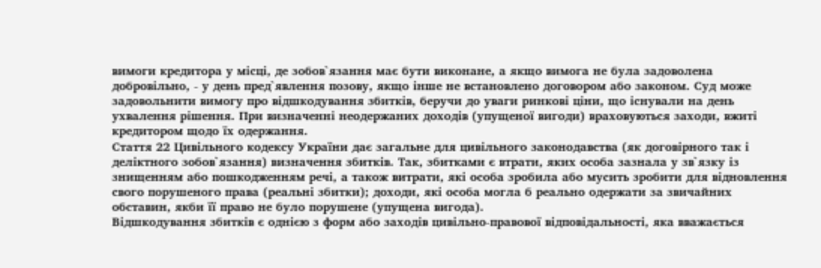вимоги кредитора у місці, де зобов`язання має бути виконане, а якщо вимога не була задоволена добровільно, - у день пред`явлення позову, якщо інше не встановлено договором або законом. Суд може задовольнити вимогу про відшкодування збитків, беручи до уваги ринкові ціни, що існували на день ухвалення рішення. При визначенні неодержаних доходів (упущеної вигоди) враховуються заходи, вжиті кредитором щодо їх одержання.
Стаття 22 Цивільного кодексу України дає загальне для цивільного законодавства (як договірного так і деліктного зобов`язання) визначення збитків. Так, збитками є втрати, яких особа зазнала у зв`язку із знищенням або пошкодженням речі, а також витрати, які особа зробила або мусить зробити для відновлення свого порушеного права (реальні збитки); доходи, які особа могла б реально одержати за звичайних обставин, якби її право не було порушене (упущена вигода).
Відшкодування збитків є однією з форм або заходів цивільно-правової відповідальності, яка вважається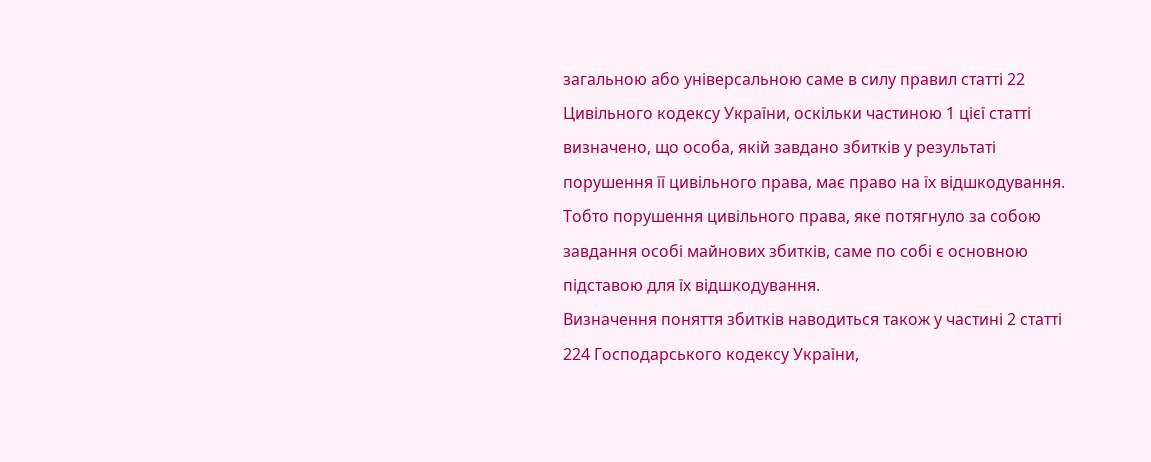загальною або універсальною саме в силу правил статті 22 Цивільного кодексу України, оскільки частиною 1 цієї статті визначено, що особа, якій завдано збитків у результаті порушення її цивільного права, має право на їх відшкодування. Тобто порушення цивільного права, яке потягнуло за собою завдання особі майнових збитків, саме по собі є основною підставою для їх відшкодування.
Визначення поняття збитків наводиться також у частині 2 статті 224 Господарського кодексу України,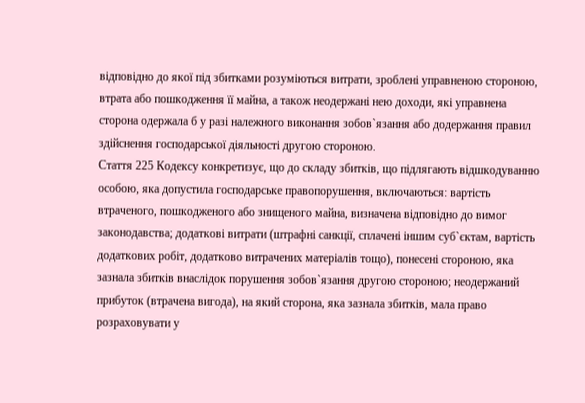відповідно до якої під збитками розуміються витрати, зроблені управненою стороною, втрата або пошкодження її майна, а також неодержані нею доходи, які управнена сторона одержала б у разі належного виконання зобов`язання або додержання правил здійснення господарської діяльності другою стороною.
Стаття 225 Кодексу конкретизує, що до складу збитків, що підлягають відшкодуванню особою, яка допустила господарське правопорушення, включаються: вартість втраченого, пошкодженого або знищеного майна, визначена відповідно до вимог законодавства; додаткові витрати (штрафні санкції, сплачені іншим суб`єктам, вартість додаткових робіт, додатково витрачених матеріалів тощо), понесені стороною, яка зазнала збитків внаслідок порушення зобов`язання другою стороною; неодержаний прибуток (втрачена вигода), на який сторона, яка зазнала збитків, мала право розраховувати у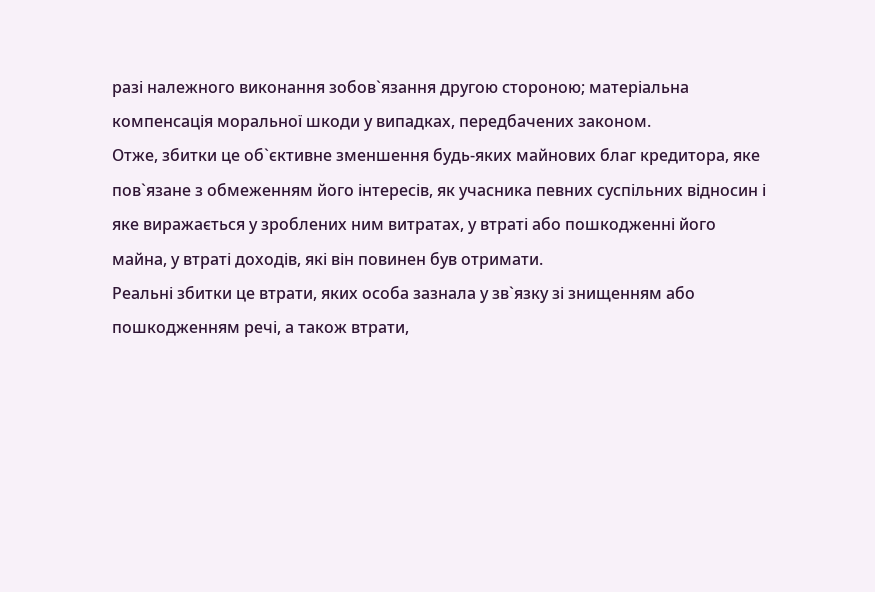разі належного виконання зобов`язання другою стороною; матеріальна компенсація моральної шкоди у випадках, передбачених законом.
Отже, збитки це об`єктивне зменшення будь-яких майнових благ кредитора, яке пов`язане з обмеженням його інтересів, як учасника певних суспільних відносин і яке виражається у зроблених ним витратах, у втраті або пошкодженні його майна, у втраті доходів, які він повинен був отримати.
Реальні збитки це втрати, яких особа зазнала у зв`язку зі знищенням або пошкодженням речі, а також втрати,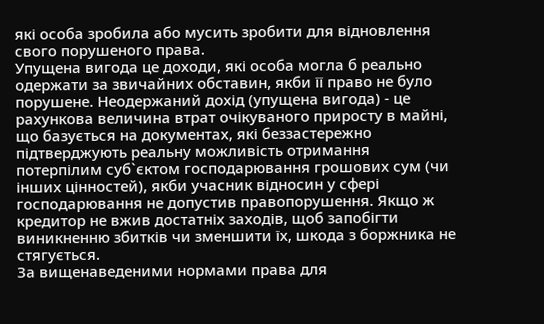які особа зробила або мусить зробити для відновлення свого порушеного права.
Упущена вигода це доходи, які особа могла б реально одержати за звичайних обставин, якби її право не було порушене. Неодержаний дохід (упущена вигода) - це рахункова величина втрат очікуваного приросту в майні, що базується на документах, які беззастережно підтверджують реальну можливість отримання потерпілим суб`єктом господарювання грошових сум (чи інших цінностей), якби учасник відносин у сфері господарювання не допустив правопорушення. Якщо ж кредитор не вжив достатніх заходів, щоб запобігти виникненню збитків чи зменшити їх, шкода з боржника не стягується.
За вищенаведеними нормами права для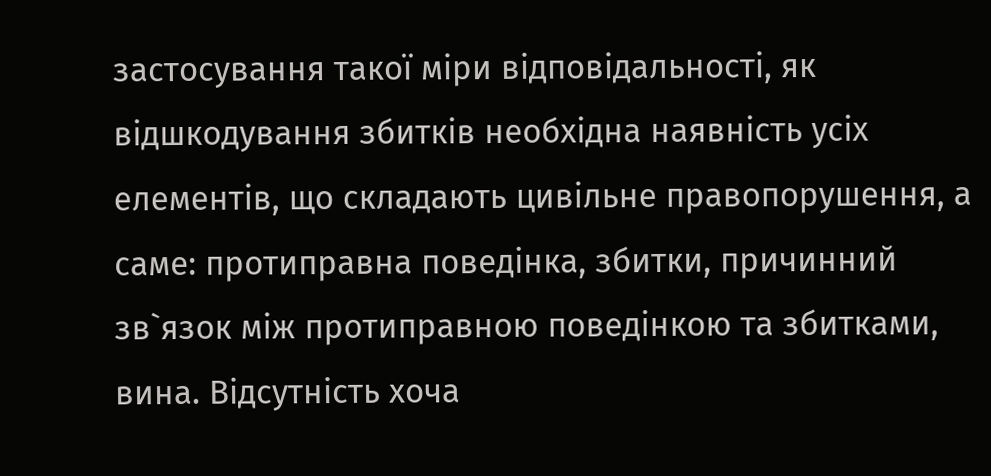застосування такої міри відповідальності, як відшкодування збитків необхідна наявність усіх елементів, що складають цивільне правопорушення, а саме: протиправна поведінка, збитки, причинний зв`язок між протиправною поведінкою та збитками, вина. Відсутність хоча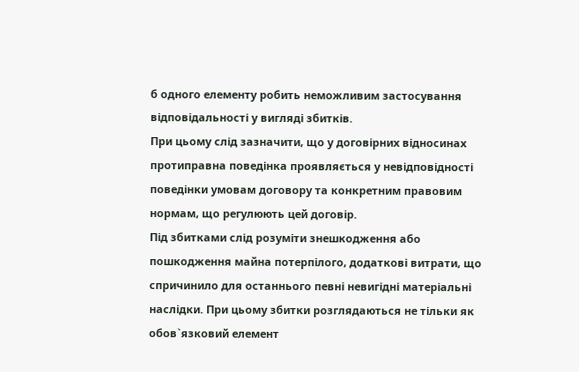б одного елементу робить неможливим застосування відповідальності у вигляді збитків.
При цьому слід зазначити, що у договірних відносинах протиправна поведінка проявляється у невідповідності поведінки умовам договору та конкретним правовим нормам, що регулюють цей договір.
Під збитками слід розуміти знешкодження або пошкодження майна потерпілого, додаткові витрати, що спричинило для останнього певні невигідні матеріальні наслідки. При цьому збитки розглядаються не тільки як обов`язковий елемент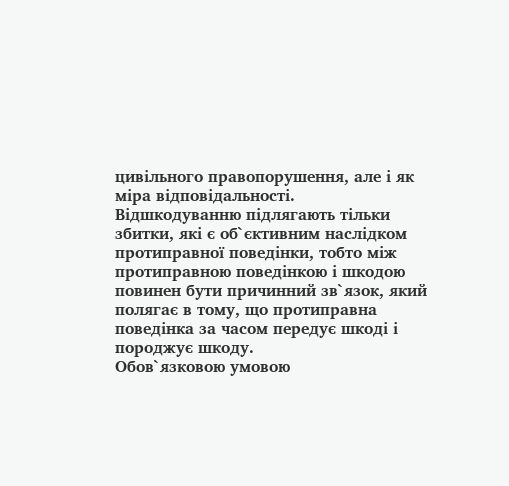цивільного правопорушення, але і як міра відповідальності.
Відшкодуванню підлягають тільки збитки, які є об`єктивним наслідком протиправної поведінки, тобто між протиправною поведінкою і шкодою повинен бути причинний зв`язок, який полягає в тому, що протиправна поведінка за часом передує шкоді і породжує шкоду.
Обов`язковою умовою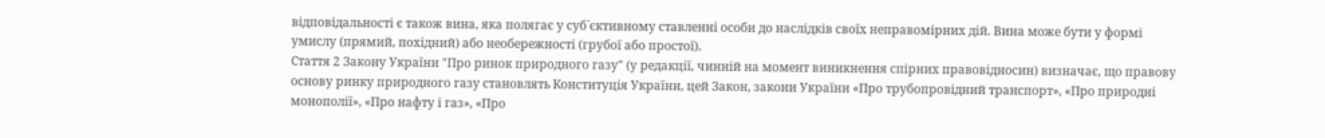відповідальності є також вина, яка полягає у суб`єктивному ставленні особи до наслідків своїх неправомірних дій. Вина може бути у формі умислу (прямий, похідний) або необережності (грубої або простої).
Стаття 2 Закону України "Про ринок природного газу" (у редакції, чинній на момент виникнення спірних правовідносин) визначає, що правову основу ринку природного газу становлять Конституція України, цей Закон, закони України «Про трубопровідний транспорт», «Про природні монополії», «Про нафту і газ», «Про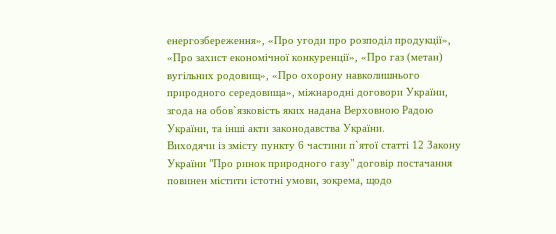енергозбереження», «Про угоди про розподіл продукції», «Про захист економічної конкуренції», «Про газ (метан) вугільних родовищ», «Про охорону навколишнього природного середовища», міжнародні договори України, згода на обов`язковість яких надана Верховною Радою України, та інші акти законодавства України.
Виходячи із змісту пункту 6 частини п`ятої статті 12 Закону України "Про ринок природного газу" договір постачання повинен містити істотні умови, зокрема, щодо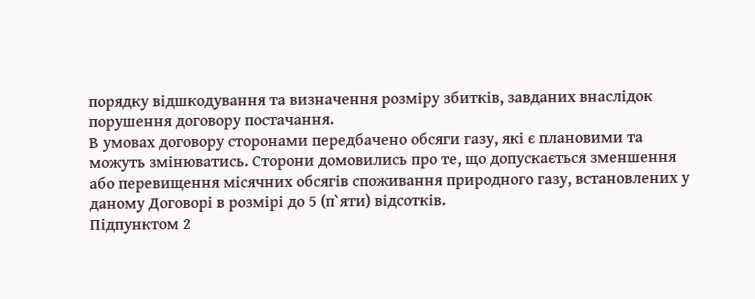порядку відшкодування та визначення розміру збитків, завданих внаслідок порушення договору постачання.
В умовах договору сторонами передбачено обсяги газу, які є плановими та можуть змінюватись. Сторони домовились про те, що допускається зменшення або перевищення місячних обсягів споживання природного газу, встановлених у даному Договорі в розмірі до 5 (п`яти) відсотків.
Підпунктом 2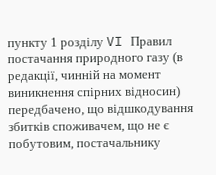пункту 1 розділу VI Правил постачання природного газу (в редакції, чинній на момент виникнення спірних відносин) передбачено, що відшкодування збитків споживачем, що не є побутовим, постачальнику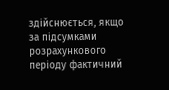здійснюється, якщо за підсумками розрахункового періоду фактичний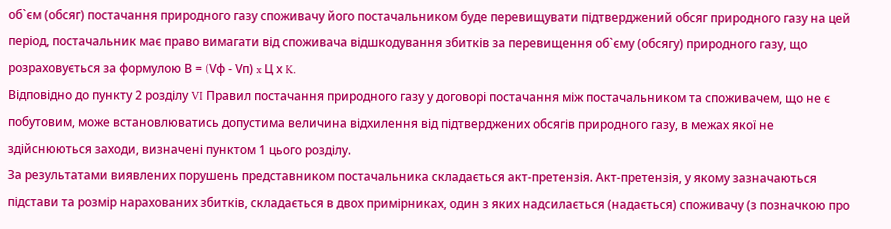об`єм (обсяг) постачання природного газу споживачу його постачальником буде перевищувати підтверджений обсяг природного газу на цей період, постачальник має право вимагати від споживача відшкодування збитків за перевищення об`єму (обсягу) природного газу, що розраховується за формулою В = (Vф - Vп) x Ц х K.
Відповідно до пункту 2 розділу VI Правил постачання природного газу у договорі постачання між постачальником та споживачем, що не є побутовим, може встановлюватись допустима величина відхилення від підтверджених обсягів природного газу, в межах якої не здійснюються заходи, визначені пунктом 1 цього розділу.
За результатами виявлених порушень представником постачальника складається акт-претензія. Акт-претензія, у якому зазначаються підстави та розмір нарахованих збитків, складається в двох примірниках, один з яких надсилається (надається) споживачу (з позначкою про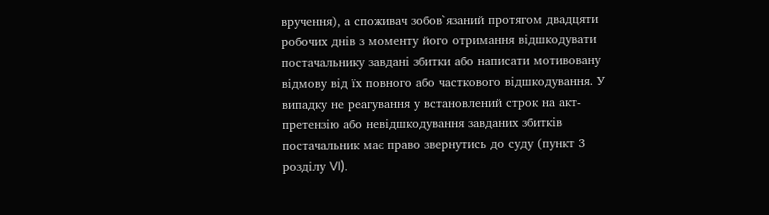вручення), а споживач зобов`язаний протягом двадцяти робочих днів з моменту його отримання відшкодувати постачальнику завдані збитки або написати мотивовану відмову від їх повного або часткового відшкодування. У випадку не реагування у встановлений строк на акт-претензію або невідшкодування завданих збитків постачальник має право звернутись до суду (пункт 3 розділу VI).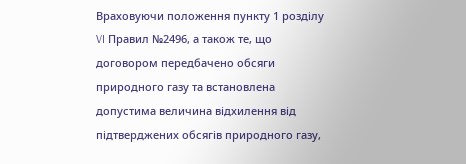Враховуючи положення пункту 1 розділу VI Правил №2496, а також те, що договором передбачено обсяги природного газу та встановлена допустима величина відхилення від підтверджених обсягів природного газу,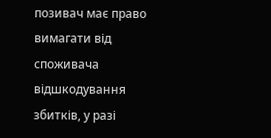позивач має право вимагати від споживача відшкодування збитків, у разі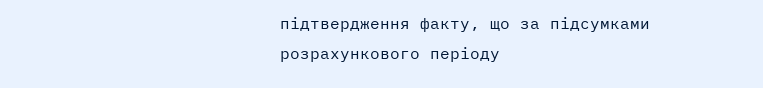підтвердження факту, що за підсумками розрахункового періоду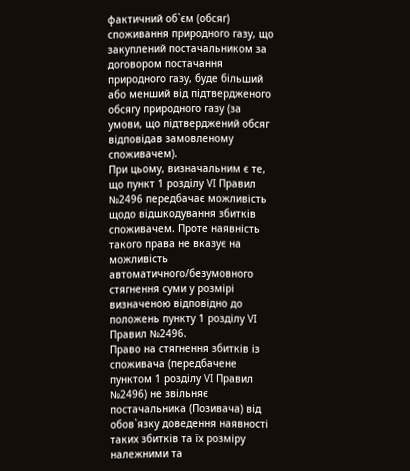фактичний об`єм (обсяг) споживання природного газу, що закуплений постачальником за договором постачання природного газу, буде більший або менший від підтвердженого обсягу природного газу (за умови, що підтверджений обсяг відповідав замовленому споживачем).
При цьому, визначальним є те, що пункт 1 розділу VI Правил №2496 передбачає можливість щодо відшкодування збитків споживачем. Проте наявність такого права не вказує на можливість автоматичного/безумовного стягнення суми у розмірі визначеною відповідно до положень пункту 1 розділу VI Правил №2496.
Право на стягнення збитків із споживача (передбачене пунктом 1 розділу VI Правил №2496) не звільняє постачальника (Позивача) від обов`язку доведення наявності таких збитків та їх розміру належними та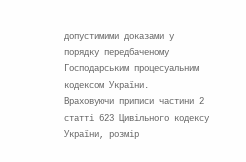допустимими доказами у порядку передбаченому Господарським процесуальним кодексом України.
Враховуючи приписи частини 2 статті 623 Цивільного кодексу України, розмір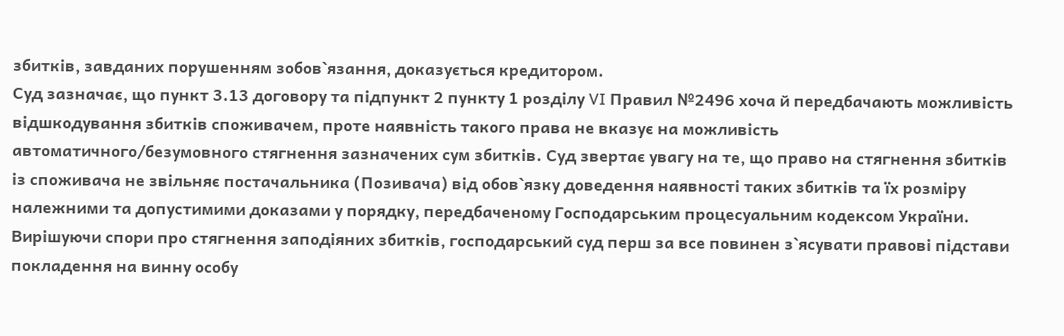збитків, завданих порушенням зобов`язання, доказується кредитором.
Суд зазначає, що пункт 3.13 договору та підпункт 2 пункту 1 розділу VI Правил №2496 хоча й передбачають можливість відшкодування збитків споживачем, проте наявність такого права не вказує на можливість автоматичного/безумовного стягнення зазначених сум збитків. Суд звертає увагу на те, що право на стягнення збитків із споживача не звільняє постачальника (Позивача) від обов`язку доведення наявності таких збитків та їх розміру належними та допустимими доказами у порядку, передбаченому Господарським процесуальним кодексом України.
Вирішуючи спори про стягнення заподіяних збитків, господарський суд перш за все повинен з`ясувати правові підстави покладення на винну особу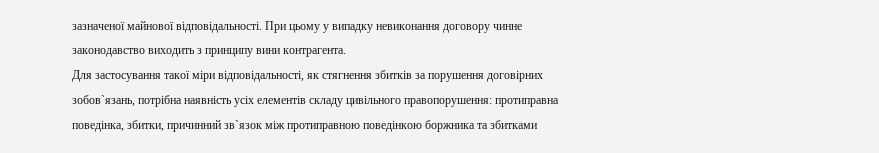зазначеної майнової відповідальності. При цьому у випадку невиконання договору чинне законодавство виходить з принципу вини контрагента.
Для застосування такої міри відповідальності, як стягнення збитків за порушення договірних зобов`язань, потрібна наявність усіх елементів складу цивільного правопорушення: протиправна поведінка, збитки, причинний зв`язок між протиправною поведінкою боржника та збитками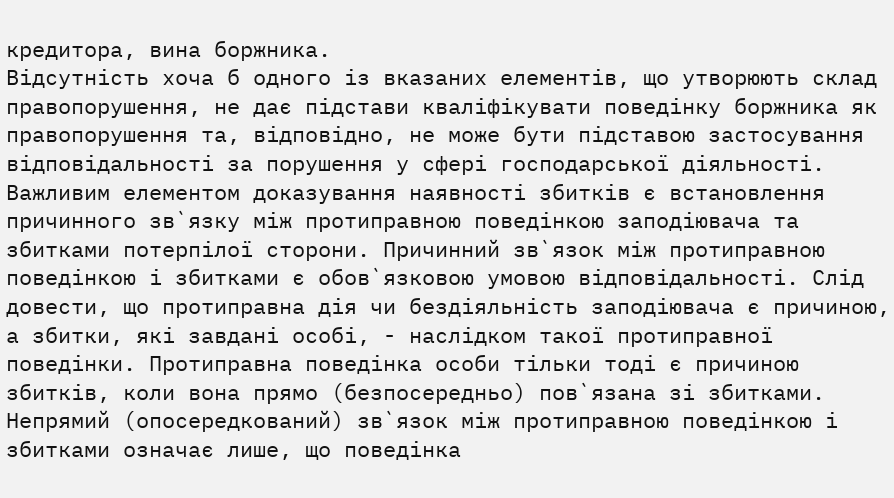кредитора, вина боржника.
Відсутність хоча б одного із вказаних елементів, що утворюють склад правопорушення, не дає підстави кваліфікувати поведінку боржника як правопорушення та, відповідно, не може бути підставою застосування відповідальності за порушення у сфері господарської діяльності.
Важливим елементом доказування наявності збитків є встановлення причинного зв`язку між протиправною поведінкою заподіювача та збитками потерпілої сторони. Причинний зв`язок між протиправною поведінкою і збитками є обов`язковою умовою відповідальності. Слід довести, що протиправна дія чи бездіяльність заподіювача є причиною, а збитки, які завдані особі, - наслідком такої протиправної поведінки. Протиправна поведінка особи тільки тоді є причиною збитків, коли вона прямо (безпосередньо) пов`язана зі збитками. Непрямий (опосередкований) зв`язок між протиправною поведінкою і збитками означає лише, що поведінка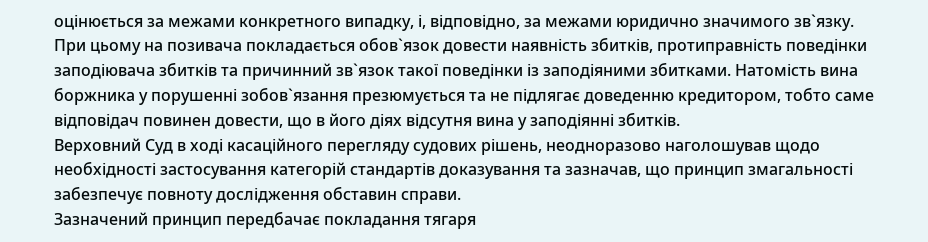оцінюється за межами конкретного випадку, і, відповідно, за межами юридично значимого зв`язку.
При цьому на позивача покладається обов`язок довести наявність збитків, протиправність поведінки заподіювача збитків та причинний зв`язок такої поведінки із заподіяними збитками. Натомість вина боржника у порушенні зобов`язання презюмується та не підлягає доведенню кредитором, тобто саме відповідач повинен довести, що в його діях відсутня вина у заподіянні збитків.
Верховний Суд в ході касаційного перегляду судових рішень, неодноразово наголошував щодо необхідності застосування категорій стандартів доказування та зазначав, що принцип змагальності забезпечує повноту дослідження обставин справи.
Зазначений принцип передбачає покладання тягаря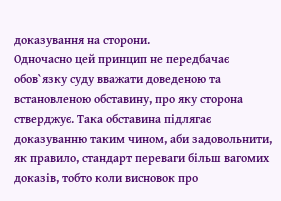доказування на сторони.
Одночасно цей принцип не передбачає обов`язку суду вважати доведеною та встановленою обставину, про яку сторона стверджує. Така обставина підлягає доказуванню таким чином, аби задовольнити, як правило, стандарт переваги більш вагомих доказів, тобто коли висновок про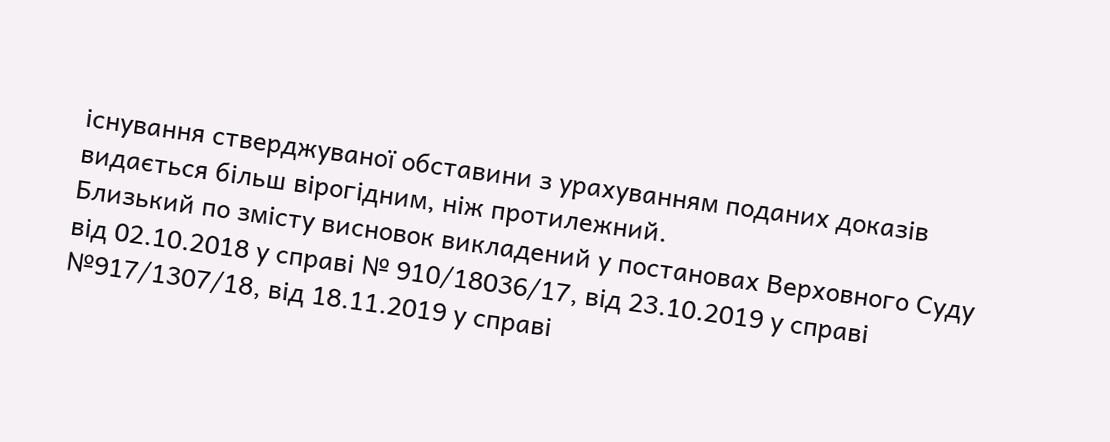існування стверджуваної обставини з урахуванням поданих доказів видається більш вірогідним, ніж протилежний.
Близький по змісту висновок викладений у постановах Верховного Суду від 02.10.2018 у справі № 910/18036/17, від 23.10.2019 у справі №917/1307/18, від 18.11.2019 у справі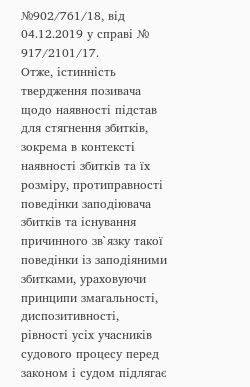№902/761/18, від 04.12.2019 у справі № 917/2101/17.
Отже, істинність твердження позивача щодо наявності підстав для стягнення збитків, зокрема в контексті наявності збитків та їх розміру, протиправності поведінки заподіювача збитків та існування причинного зв`язку такої поведінки із заподіяними збитками, ураховуючи принципи змагальності, диспозитивності, рівності усіх учасників судового процесу перед законом і судом підлягає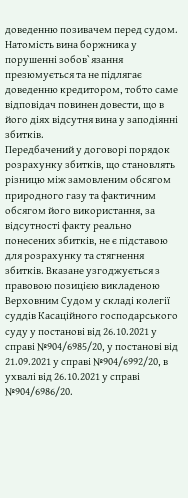доведенню позивачем перед судом.
Натомість вина боржника у порушенні зобов`язання презюмується та не підлягає доведенню кредитором, тобто саме відповідач повинен довести, що в його діях відсутня вина у заподіянні збитків.
Передбачений у договорі порядок розрахунку збитків, що становлять різницю між замовленим обсягом природного газу та фактичним обсягом його використання, за відсутності факту реально понесених збитків, не є підставою для розрахунку та стягнення збитків. Вказане узгоджується з правовою позицією викладеною Верховним Судом у складі колегії суддів Касаційного господарського суду у постанові від 26.10.2021 у справі №904/6985/20, у постанові від 21.09.2021 у справі №904/6992/20, в ухвалі від 26.10.2021 у справі №904/6986/20.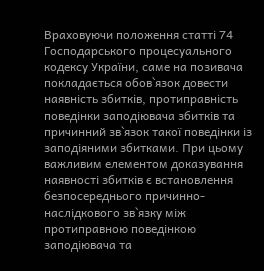Враховуючи положення статті 74 Господарського процесуального кодексу України, саме на позивача покладається обов`язок довести наявність збитків, протиправність поведінки заподіювача збитків та причинний зв`язок такої поведінки із заподіяними збитками. При цьому важливим елементом доказування наявності збитків є встановлення безпосереднього причинно-наслідкового зв`язку між протиправною поведінкою заподіювача та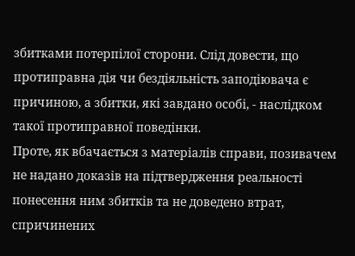збитками потерпілої сторони. Слід довести, що протиправна дія чи бездіяльність заподіювача є причиною, а збитки, які завдано особі, - наслідком такої протиправної поведінки.
Проте, як вбачається з матеріалів справи, позивачем не надано доказів на підтвердження реальності понесення ним збитків та не доведено втрат, спричинених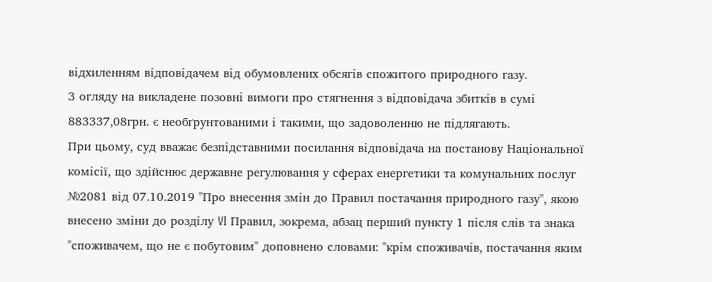відхиленням відповідачем від обумовлених обсягів спожитого природного газу.
З огляду на викладене позовні вимоги про стягнення з відповідача збитків в сумі 883337,08грн. є необґрунтованими і такими, що задоволенню не підлягають.
При цьому, суд вважає безпідставними посилання відповідача на постанову Національної комісії, що здійснює державне регулювання у сферах енергетики та комунальних послуг №2081 від 07.10.2019 "Про внесення змін до Правил постачання природного газу", якою внесено зміни до розділу VI Правил, зокрема, абзац перший пункту 1 після слів та знака "споживачем, що не є побутовим" доповнено словами: "крім споживачів, постачання яким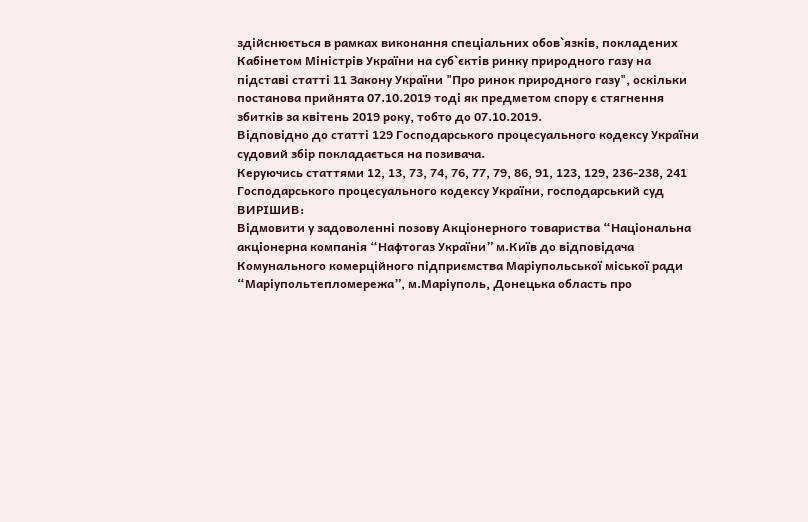здійснюється в рамках виконання спеціальних обов`язків, покладених Кабінетом Міністрів України на суб`єктів ринку природного газу на підставі статті 11 Закону України "Про ринок природного газу", оскільки постанова прийнята 07.10.2019 тоді як предметом спору є стягнення збитків за квітень 2019 року, тобто до 07.10.2019.
Відповідно до статті 129 Господарського процесуального кодексу України судовий збір покладається на позивача.
Керуючись статтями 12, 13, 73, 74, 76, 77, 79, 86, 91, 123, 129, 236-238, 241 Господарського процесуального кодексу України, господарський суд
ВИРІШИВ:
Відмовити у задоволенні позову Акціонерного товариства “Національна акціонерна компанія “Нафтогаз України” м.Київ до відповідача Комунального комерційного підприємства Маріупольської міської ради “Маріупольтепломережа”, м.Маріуполь, Донецька область про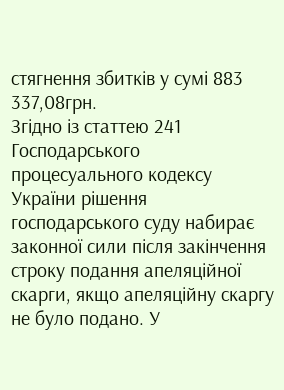стягнення збитків у сумі 883 337,08грн.
Згідно із статтею 241 Господарського процесуального кодексу України рішення господарського суду набирає законної сили після закінчення строку подання апеляційної скарги, якщо апеляційну скаргу не було подано. У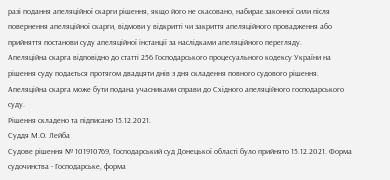разі подання апеляційної скарги рішення, якщо його не скасовано, набирає законної сили після повернення апеляційної скарги, відмови у відкритті чи закриття апеляційного провадження або прийняття постанови суду апеляційної інстанції за наслідками апеляційного перегляду.
Апеляційна скарга відповідно до статті 256 Господарського процесуального кодексу України на рішення суду подається протягом двадцяти днів з дня складення повного судового рішення.
Апеляційна скарга може бути подана учасниками справи до Східного апеляційного господарського суду.
Рішення складено та підписано 15.12.2021.
Суддя М.О. Лейба
Судове рішення № 101910769, Господарський суд Донецької області було прийнято 15.12.2021. Форма судочинства - Господарське, форма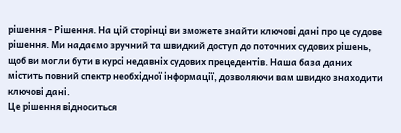рішення - Рішення. На цій сторінці ви зможете знайти ключові дані про це судове рішення. Ми надаємо зручний та швидкий доступ до поточних судових рішень, щоб ви могли бути в курсі недавніх судових прецедентів. Наша база даних містить повний спектр необхідної інформації, дозволяючи вам швидко знаходити ключові дані.
Це рішення відноситься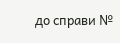до справи №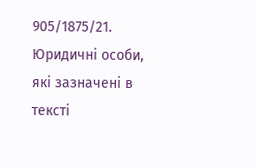905/1875/21. Юридичні особи, які зазначені в тексті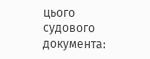цього судового документа: